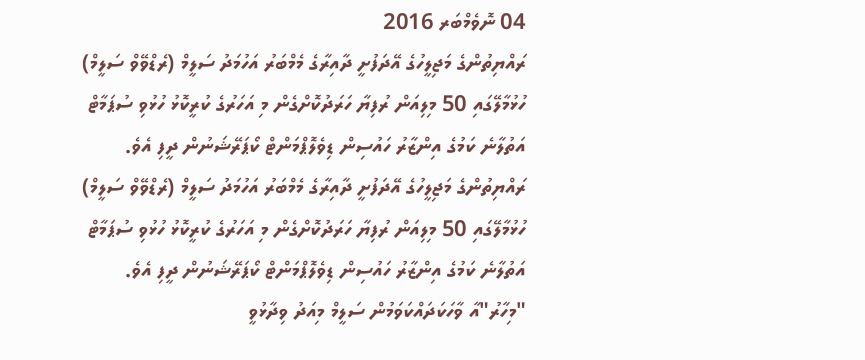04 ނޮވެމްބަރ 2016
ރައްޔިތުންގެ މަޖިލީހުގެ އޭދަފުށީ ދާއިރާގެ މެމްބަރު އަހުމަދު ސަލީމް (ރެޑްވޭވް ސަލީމް) ހުޅުމާލޭގައި 50 މިލިއަން ރުފިޔާ ހަރަދުކޮށްގެން މި އަހަރުގެ ކުރީކޮޅު ހުޅުވި ސުޕަމާޓް އަތުލާނެ ކަމުގެ އިންޒާރު ހައުސިން ޑިވެލޮޕްމަންޓް ކޯޕަރޭޝަނުން ދީފި އެވެ.
ރައްޔިތުންގެ މަޖިލީހުގެ އޭދަފުށީ ދާއިރާގެ މެމްބަރު އަހުމަދު ސަލީމް (ރެޑްވޭވް ސަލީމް) ހުޅުމާލޭގައި 50 މިލިއަން ރުފިޔާ ހަރަދުކޮށްގެން މި އަހަރުގެ ކުރީކޮޅު ހުޅުވި ސުޕަމާޓް އަތުލާނެ ކަމުގެ އިންޒާރު ހައުސިން ޑިވެލޮޕްމަންޓް ކޯޕަރޭޝަނުން ދީފި އެވެ.
"މިހާރު"އާ ވާހަކަދައްކަވަމުން ސަލީމް މިއަދު ވިދާޅުވީ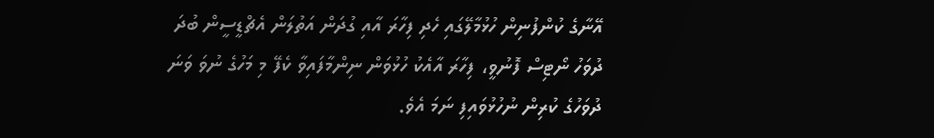އޭނާގެ ކުންފުނިން ހުޅުމާލޭގައި ހެދި ފިހާރަ އާއި ގުދަން އަތުލަން އެޗްޑީސީން ބުދަ ދުވަހު ނޯޓިސް ފޮނުވީ، ފިހާރަ އާއެކު ހުޅުވަން ނިންމާފައިވާ ކެފޭ މި މަހުގެ ނުވަ ވަނަ ދުވަހުގެ ކުރިން ނުހުޅުވައިފި ނަމަ އެވެ.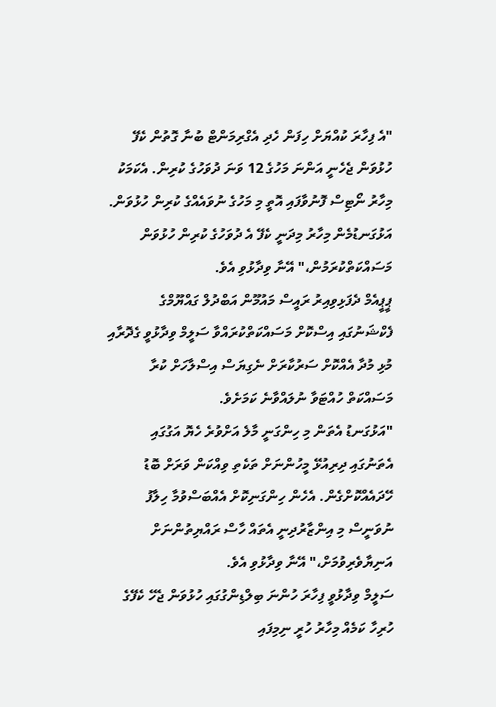"އެ ފިހާރަ ކުއްޔަށް ހިފަން ހެދި އެގްރިމަންޓް ބުނާ ގޮތުން ކެފޭ ހުޅުވަން ޖެހެނީ އަންނަ މަހުގެ 12 ވަނަ ދުވަހުގެ ކުރިން. އެކަމަކު މިހާރު ނޯޓިސް ފޮނުވާފައި އޮތީ މި މަހުގެ ނުވައެއްގެ ކުރިން ހުޅުވަން. އަޅުގަނޑުމެން މިހާރު މިދަނީ ކެފޭ އެ ދުވަހުގެ ކުރިން ހުޅުވަން މަސައްކަތްކުރަމުން،" އޭނާ ވިދާޅުވި އެވެ.
ޕީޕީއެމް ދެފަޅިވިއިރު ރައީސް މައުމޫން އަބްދުލް ގައްޔޫމްގެ ފެކްޝަނުގައި އިސްކޮށް މަސައްކަތްކުރައްވާ ސަލީމް ވިދާޅުވީ ގެދޮރާއި މުޅި މުދާ އެއްކޮށް ސަރުކާރަށް ނެގިޔަސް އިސްލާހަށް ކުރާ މަސައްކަތް ހުއްޓަވާ ނުލައްވާނެ ކަމަށެވެ.
"އަޅުގަނޑު އެތަން މި ހިންގަނީ މާލެ އަށްވުރެ ހެޔޮ އަގުގައި އެތަނުގައި ދިރިއުޅޭ މީހުންނަށް ތަކެތި ވިއްކަން ވަރަށް ބޮޑު ހޭދައެއްކޮށްގެން. އެހެން ހިންގަނިކޮށް އެއްބަސްވުމާ ހިލާފު ނުވަނީސް މި އިންޒާރުދިނީ އެތައް ހާސް ރައްޔިތުންނަށް އަނިޔާވެރިވުމަށް،" އޭނާ ވިދާޅުވި އެވެ.
ސަލީމް ވިދާޅުވީ ފިހާރަ ހުންނަ ބިލްޑިންގުގައި ހުޅުވަން ޖެހޭ ކެފޭގެ ހުރިހާ ކަމެއް މިހާރު ހުރީ ނިމިފައި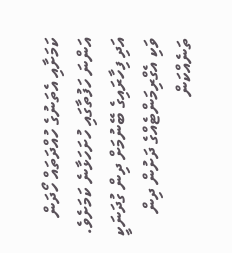ކަމަށާއި އެތަނުގެ ހުއްދަތައް ހޯދަން އަންނަ ހަފުތާގައި ހުށަހަޅާނެ ކަމަށެވެ. އަދި ފިހާރައިގެ ބޭނުމަށް ދިން ގުދަނަކީ ވަކި އެގްރިމަންޓެއްގެ ދަށުން ދިން ތަނެއްކަން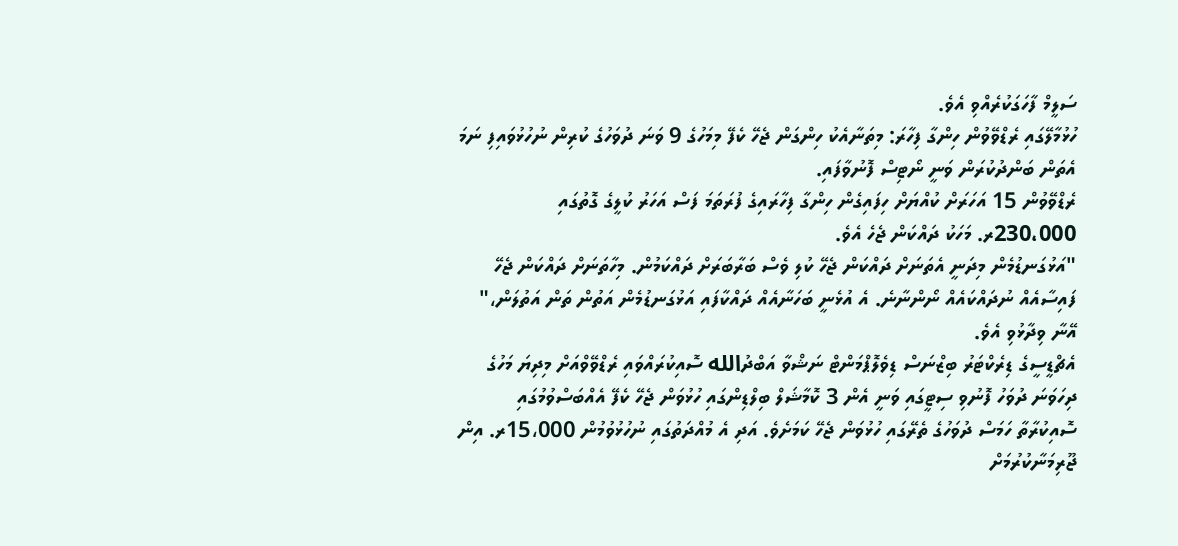ސަލީމް ފާހަގަކުރެއްވި އެވެ.
ހުޅުމާލޭގައި ރެޑްވޭވުން ހިންގާ ފިހާރަ: މިތަނާއެކު ހިންގަން ޖެހޭ ކެފޭ މިމަހުގެ 9 ވަނަ ދުވަހުގެ ކުރިން ނުހުޅުވައިފި ނަމަ އެތަން ބަންދުކުރަން ވަނީ ނޯޓިސް ފޮނުވާފައި.
ރެޑްވޭވުން 15 އަހަރަށް ކުއްޔަށް ހިފައިގެން ހިންގާ ފިހާރައިގެ ފުރަތަމަ ފަސް އަހަރު ކުލީގެ ގޮތުގައި 230،000ރ. މަހަކު ދައްކަން ޖެހެ އެވެ.
"އަޅުގަނޑުމެން މިދަނީ އެތަނަށް ދައްކަން ޖެހޭ ކުލި ވެސް ބަރާބަރަށް ދައްކަމުން. މިހާތަނަށް ދައްކަން ޖެހޭ ފައިސާއެއް ނުދައްކައެއް ނޯންނާނެ. އެ އުޅެނީ ބަހަނާއެއް ދައްކާފައި އަޅުގަނޑުމެން އަތުން ތަން އަތުލަން،" އޭނާ ވިދާޅުވި އެވެ.
އެޗްޑީސީގެ ޑިރެކްޓަރު ބިޒްނަސް ޑިވެލޮޕްމަންޓް ނަޝްވާ އަބްދުالله ސޮއިކުރައްވައި ރެޑްވޭވްއަށް މިދިޔަ މަހުގެ ދިހަވަނަ ދުވަހު ފޮނުވި ސިޓީގައި ވަނީ އެން 3 ކޮމާޝަލް ބިލްޑިންގައި ހުޅުވަން ޖެހޭ ކެފޭ އެއްބަސްވުމުގައި ސޮއިކުރާތާ ހަމަސް ދުވަހުގެ ތެރޭގައި ހުޅުވަން ޖެހޭ ކަމަށެވެ. އަދި އެ މުއްދަތުގައި ނުހުޅުވުމުން 15،000ރ. އިން ޖޫރިމަނާކުރުމަށް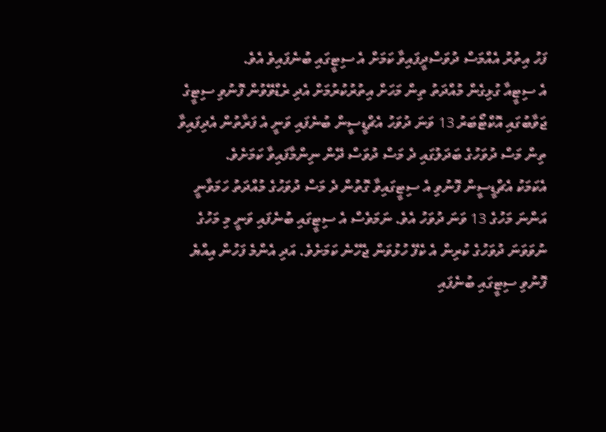ފަހު އިތުރު އެއްމަސް ދުވަސްދީފައިވާ ކަމަށް އެ ސިޓީގައި ބުނެފައިވެ އެވެ.
އެ ސިޓީއާ ގުޅިގެން މުއްދަތު ތިން މަހަށް އިތުރުކުރުމަށް އެދި ރެޑްވޭވުން ފޮނުވި ސިޓީގެ ޖަވާބުގައި އޮކްޓޯބަރު 13 ވަނަ ދުވަހު އެޗްޑީސީން ބުނެފައި ވަނީ އެ ފަރާތުން އެދިފައިވާ ތިން މަސް ދުވަހުގެ ބަދަލުގައި ދެ މަސް ދުވަސް ދޭން ނިންމާފައިވާ ކަމަށެވެ.
އެކަމަކު އެޗްޑީސީން ފޮނުވި އެ ސިޓީގައިވާ ގޮތުން ދެ މަސް ދުވަހުގެ މުއްދަތު ހަމަވާނީ އަންނަ މަހުގެ 13 ވަނަ ދުވަހު އެވެ. ނަމަވެސް އެ ސިޓީގައި ބުނެފައި ވަނީ މި މަހުގެ ނުވަވަނަ ދުވަހުގެ ކުރިން އެ ކެފޭ ހުޅުވަން ޖެހޭނެ ކަމަށެވެ. އަދި އެންމެ ފަހުން އިއްޔެ ފޮނުވި ސިޓީގައި ބުނެފައި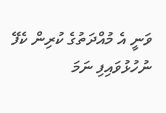ވަނީ އެ މުއްދަތުގެ ކުރިން ކެފޭ ނުހުޅުވައިފި ނަމަ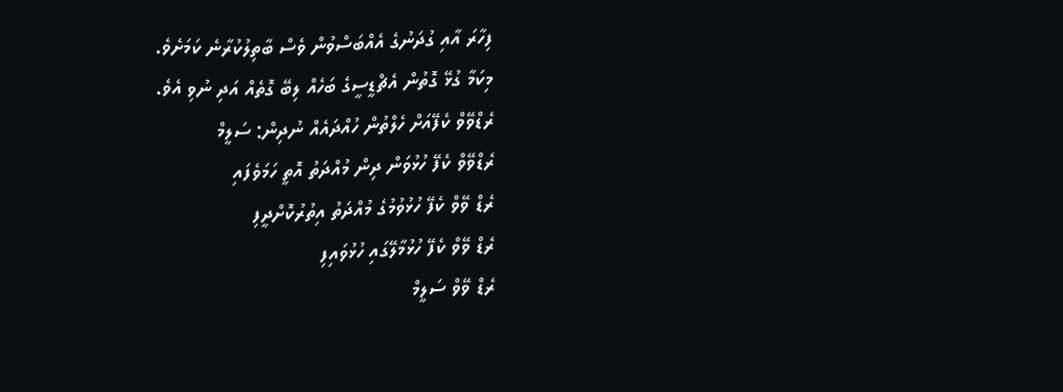ފިހާރަ އާއި ގުދަނުގެ އެއްބަސްވުން ވެސް ބާތިލުކުރާނެ ކަމަށެވެ.
މިކަމާ ގުޅޭ ގޮތުން އެޗްޑީސީގެ ބަހެއް ލިބޭ ގޮތެއް އަދި ނުވި އެވެ.
ރެޑްވޭވް ކެފޭއަށް ހެލްތުން ހުއްދައެއް ނުދިން: ސަލީމް
ރެޑްވޭވް ކެފޭ ހުޅުވަން ދިން މުއްދަތު އޮތީ ހަމަވެފައި
ރެޑް ވޭވް ކެފޭ ހުޅުވުމުގެ މުއްދަތު އިތުރުކޮށްދީފި
ރެޑް ވޭވް ކެފޭ ހުޅުމާލޭގައި ހުޅުވައިފި
ރެޑް ވޭވް ސަލީމް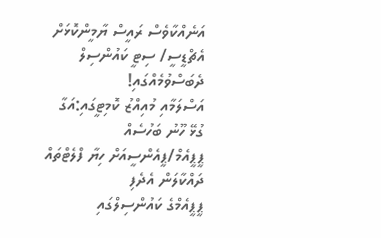އަނެއްކާވެސް ރައީސް ޔާމީންކޮޅަށް
އެޗްޑީސީ/ ސިޓީ ކައުންސިލް ދެބަސްވުމެއްގައި!
އަސްލަމާއި މުއިއްޒު ކޮމިޓީގައި:އަގާ ގުޅޭ ހޫނު ބަހުސެއް
ޕީޕީއެމް/ޕީއެންސީއަށް ހިޔާ ފްލެޓްތައް ދައްކާލަން އެދެފި
ޕީޕީއެމްގެ ކައުންސިލްގައި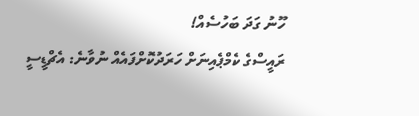ހޫނު ގަދަ ބަހުސެއް!
ރައީސްގެ ކެމްޕެއިނަށް ހަރަދުކޮށްފައެއް ނުވާނެ: އެޗްޑީސީ